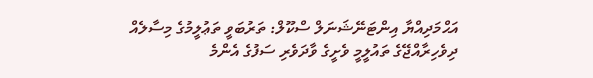އަޙްމަދިއްޔާ އިންޓަނޭޝަނަލް ސްކޫލް: ތަރުބަވީ ތަޢުލީމުގެ މިސާލެއް
ދިވެހިރާއްޖޭގެ ތައުލީމީ ވެށީގެ ވާދަވެރި ސަފުގެ އެންމެ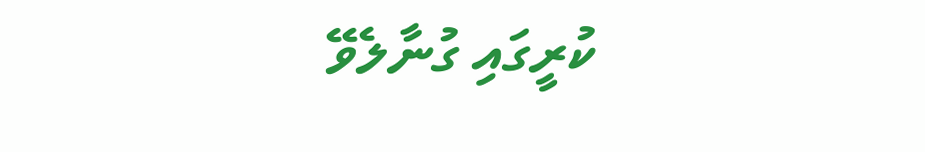ކުރީގައި ގުނާލެވޭ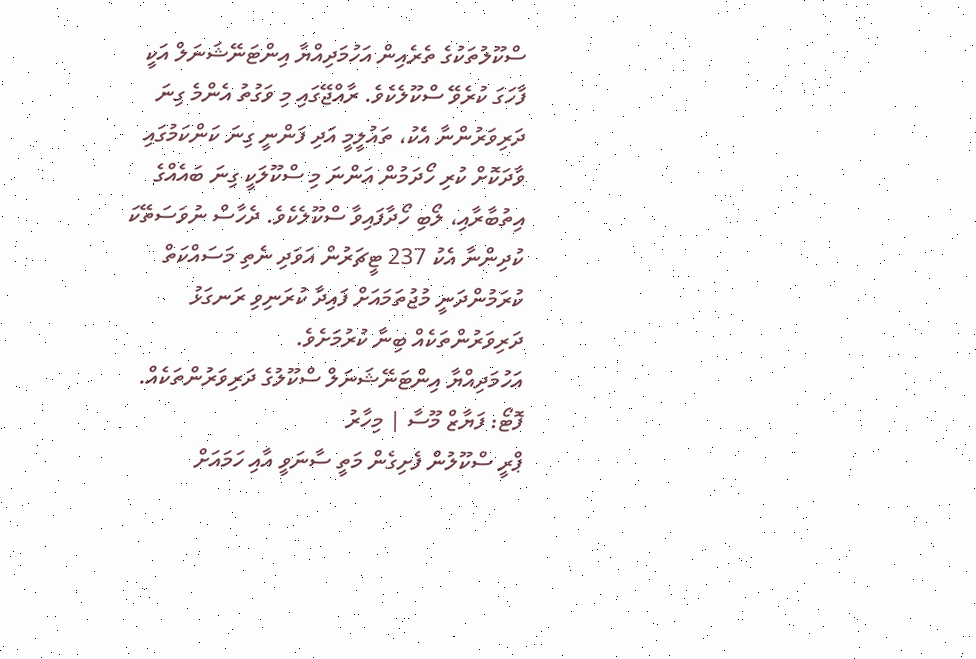ސްކޫލުތަކުގެ ތެރެއިން އަހުމަދިއްޔާ އިންޓަނޭޝަނަލް އަކީ ފާހަގަ ކުރެވޭ ސްކޫލެކެވެ. ރާއްޖޭގައި މި ވަގުތު އެންމެ ގިނަ ދަރިވަރުންނާ އެކު، ތައުލީމީ އަދި ފަންނީ ގިނަ ކަންކަމުގައި ވާދަކޮށް ކުރި ހޯދަމުން އަންނަ މި ސްކޫލަކީ ގިނަ ބައެއްގެ އިތުބާރާއި، ލޯބި ހޯދާފައިވާ ސްކޫލެކެވެ. ދެހާސް ނުވަސަތޭކަ ކުދިންނާ އެކު 237 ޓީޗަރުން އަވަދި ނެތި މަސައްކަތް ކުރަމުންދަނީ މުޖުތަމައަށް ފައިދާ ކުރަނިވި ރަނގަޅު ދަރިވަރުންތަކެއް ބިނާ ކުރުމަށެވެ.
އަހުމަދިއްޔާ އިންޓަނޭޝަނަލް ސްކޫލުގެ ދަރިވަރުންތަކެއް. ފޮޓޯ: ފަޔާޒް މޫސާ | މިހާރު
ޕްރީ ސްކޫލުން ފެށިގެން މަތީ ސާނަވީ އާއި ހަމައަށް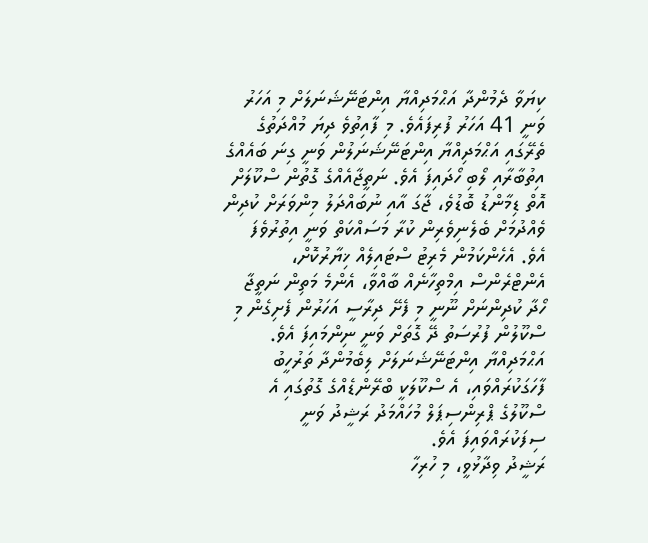ކިޔަވާ ދެމުންދާ އަޙްމަދިއްޔާ އިންޓަނޭޝަނަލަށް މި އަހަރު ވަނީ 41 އަހަރު ފުރިފައެވެ. މި ފާއިތުވެ ދިޔަ މުއްދަތުގެ ތެރޭގައި އަޙްމަދިއްޔާ އިންޓަނޭޝަނަލުން ވަނީ ގިނަ ބައެއްގެ އިތުބާރާއި ލޯބި ހޯދައިފަ އެވެ. ނަތީޖާއެއްގެ ގޮތުން ސްކޫލަށް އޮތް ޑިމާންޑު ބޮޑުވެ، ޖާގަ އާއި ނުބައްދަލު މިންވަރަށް ކުދިން ވެއްދުމަށް ބެލެނިވެރިން ކުރާ މަސައްކަތް ވަނީ އިތުރުވެފަ އެވެ. އެހެންކަމުން މެރިޓު ސްޓައިލެއް ޚިޔާރުކޮށް، އެންޓްރެންސް އިމްތިހާނެއް ބާއްވާ، އެންމެ މަތިން ނަތީޖާ ހޯދާ ކުދިންނަށް ނޫނީ މި ފެށޭ ދިރާސީ އަހަރުން ފެށިގެން މި ސްކޫލުން ފުރުސަތު ދޭ ގޮތަށް ވަނީ ނިންމައިފަ އެވެ.
އަޙްމަދިއްޔާ އިންޓަނޭޝަނަލަށް ލިބެމުންދާ ތަރުހީބު ފާހަގަކުރައްވައި، އެ ސްކޫލަކީ ބްރޭންޑެއްގެ ގޮތުގައި އެ ސްކޫލުގެ ޕްރިންސިޕަލް މުހައްމަދު ރަޝީދު ވަނީ ސިފަކުރައްވައިފަ އެވެ.
ރަޝީދު ވިދާޅުވީ، މި ހުރިހާ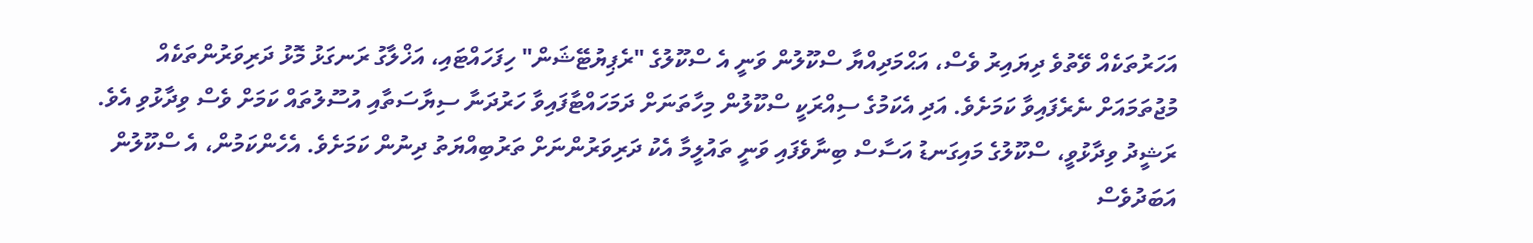އަހަރުތަކެއް ވޭތުވެ ދިޔައިރު ވެސް، އަޙްމަދިއްޔާ ސްކޫލުން ވަނީ އެ ސްކޫލުގެ "ރެޕިޔުޓޭޝަން" ހިފަހައްޓައި، އަޚްލާގު ރަނގަޅު މޮޅު ދަރިވަރުންތަކެއް މުޖުތަމައަށް ނެރެފައިވާ ކަމަށެވެ. އަދި އެކަމުގެ ސިއްރަކީ ސްކޫލުން މިހާތަނަށް ދަމަހައްޓާފައިވާ ހަރުދަނާ ސިޔާސަތާއި އުސޫލުތައް ކަމަށް ވެސް ވިދާޅުވި އެވެ.
ރަޝީދު ވިދާޅުވީ، ސްކޫލުގެ މައިގަނޑު އަސާސް ބިނާވެފައި ވަނީ ތައުލީމާ އެކު ދަރިވަރުންނަށް ތަރުބިއްޔަތު ދިނުން ކަމަށެވެ. އެހެންކަމުން، އެ ސްކޫލުން އަބަދުވެސް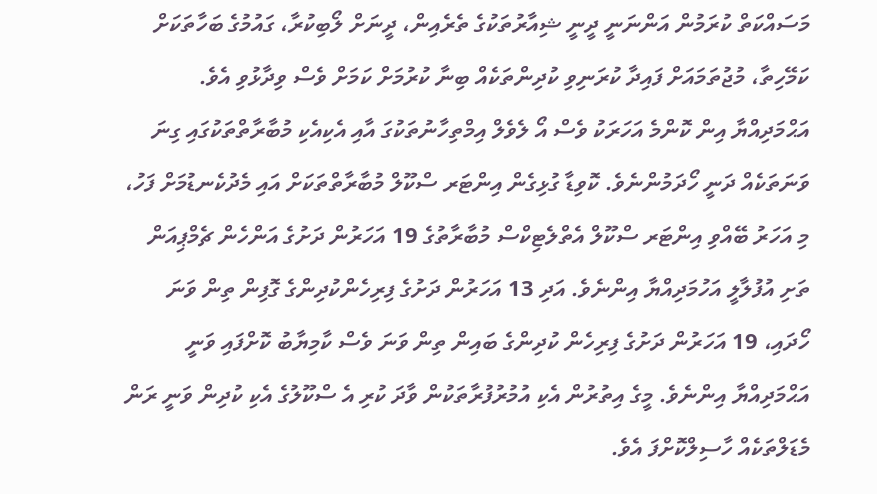މަސައްކަތް ކުރަމުން އަންނަނީ ދީނީ ޝިއާރުތަކުގެ ތެރެއިން، ދީނަށް ލޯބިކުރާ، ގައުމުގެ ބަހާތަކަށް ކަމޭހިތާ، މުޖުތަމައަށް ފައިދާ ކުރަނިވި ކުދިންތަކެއް ބިނާ ކުރުމަށް ކަމަށް ވެސް ވިދާޅުވި އެވެ.
އަޙްމަދިއްޔާ އިން ކޮންމެ އަހަރަކު ވެސް އޯ ލެވެލް އިމްތިހާނުތަކުގަ އާއި އެކިއެކި މުބާރާތްތަކުގައި ގިނަ ވަނަތަކެއް ދަނީ ހޯދަމުންނެވެ. ކޮވިޑާ ގުޅިގެން އިންޓަރ ސްކޫލް މުބާރާތްތަކަށް އައި މެދުކެނޑުމަށް ފަހު، މި އަހަރު ބޭއްވި އިންޓަރ ސްކޫލް އެތްލެޓިކްސް މުބާރާތުގެ 19 އަހަރުން ދަށުގެ އަންހެން ޗެމްޕިއަން ތަށި އުފުލާލީ އަހުމަދިއްޔާ އިންނެވެ. އަދި 13 އަހަރުން ދަށުގެ ފިރިހެންކުދިންގެ ގޮފިން ތިން ވަނަ ހޯދައި، 19 އަހަރުން ދަށުގެ ފިރިހެން ކުދިންގެ ބައިން ތިން ވަނަ ވެސް ކާމިޔާބު ކޮށްފައި ވަނީ އަޙްމަދިއްޔާ އިންނެވެ. މީގެ އިތުރުން އެކި އުމުރުފުރާތަކުން ވާދަ ކުރި އެ ސްކޫލުގެ އެކި ކުދިން ވަނީ ރަން މެޑަލްތަކެއް ހާސިލްކޮށްފަ އެވެ.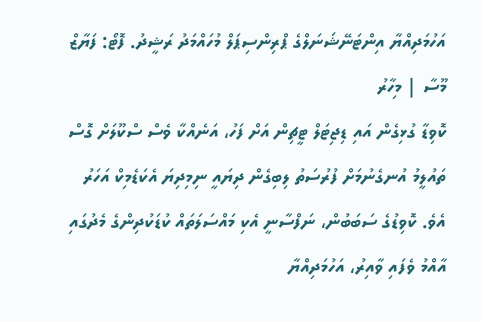އަހުމަދިއްޔާ އިންޓަނޭޝަނަލްގެ ޕްރިންސިޕަލް މުހައްމަދު ރަޝީދު. ފޮޓޯ: ފަޔާޒް މޫސާ | މިހާރު
ކޮވިޑާ ގުޅިގެން އައި ޑިޖިޓަލް ޓީޗިން އަށް ފަހު، އަނެއްކާ ވެސް ސްކޫލަށް ގޮސް ތައުލީމު އުނގެނުމަށް ފުރުސަތު ލިބިގެން ދިޔައީ ނިމިދިޔަ އެކަޑެމިކް އަހަރު އެވެ. ކޮވިޑުގެ ސަބަބުން، ނަފްސާނީ އެކި މައްސަލަތައް ކުޑަކުދިންގެ މެދުގައި އާއްމު ވެފައި ވާއިރު، އަހުމަދިއްޔާ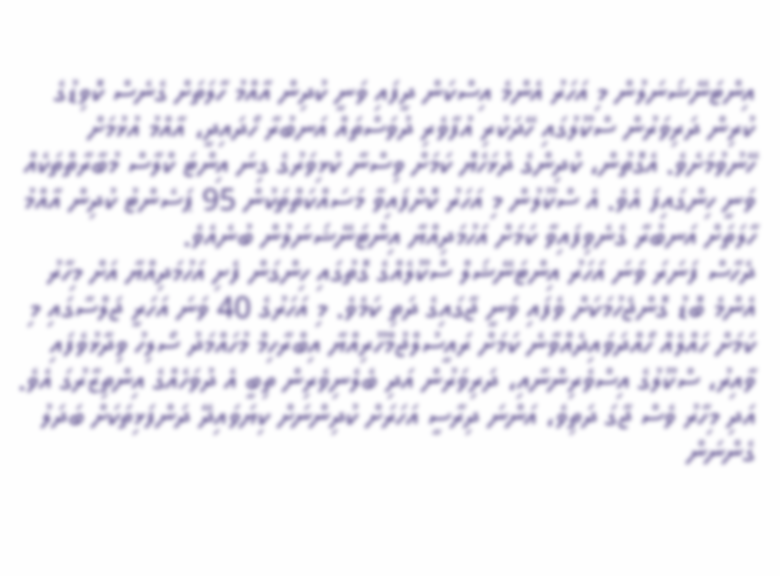އިންޓަނޭޝަނަލުން މި އަހަރު އެންމެ އިސްކަން ދީފައި ވަނީ ކުދިން އާއްމު ހާލަތަށް ގެނެސް ކޮވިޑުގެ ކުރިން ދަރިވަރުން ސްކޫލުގައި ހޭދަކުރި އުފާވެރި ދުވަސްތައް އަނބުރާ ހޯދައިދީ، އާއްމު އުޅުމަށް ހޭނުވުމަށެވެ. އެގޮތުން، ކުދިންގެ ދުޅަހެޔޮ ކަމަށް ވިސްނާ ކުޅިވަރުގެ ގިނަ އިންޓަ ކްލާސް މުބާރާތްތަކެއް ވަނީ ހިންގައިފަ އެވެ. އެ ސްކޫލުން މި އަހަރު ކޮށްފައިވާ މަސައްކަތްތަކުން 95 ޕަސެންޓު ކުދިން އާއްމު ހާލަތަށް އަނބުރާ ގެނެވިފައިވާ ކަމަށް އަހުމަދިއްޔާ އިންޓަނޭޝަނަލުން ބުނެއެވެ.
ދެހާސް ފަނަރަ ވަނަ އަހަރު އިންޓަނޭޝަލް ސްކޫލެއްގެ ގޮތުގައި ހިންގަން ފެށި އަހުމަދިއްޔާ އަށް މިހާރު އެންމެ ބޮޑު ގޮންޖެހުމަކަށް ވެފައި ވަނީ ޖާގައިގެ ދަތި ކަމެވެ. މި އަހަރުގެ 40 ވަނަ އަހަރީ ޖަލްސާގައި މި ކަމަށް ހައްލެއް ހޯއްދަވައިދެއްވާނެ ކަމަށް ރައީސުލްޖުމްހޫރިއްޔާ އިބްރާހިމް މުހައްމަދު ސޯލިހު ވިދާޅުވެފައި ވާއިރު، ސްކޫލުގެ އިސްވެރިންނާއި، ދަރިވަރުން އަދި ބެލެނިވެރިން ތިބީ އެ ދުވަހެއްގެ އިންތިޒާރުގަ އެވެ. އަދި މިހާރު ވެސް ޖާގަ ދަތިވެ، އަންނަ ދިރާސީ އަހަރަށް ކުދިންނަށް ކިޔަވައިދޭ ދަންފަޅިތަކަށް ބަދަލު ގެންނަން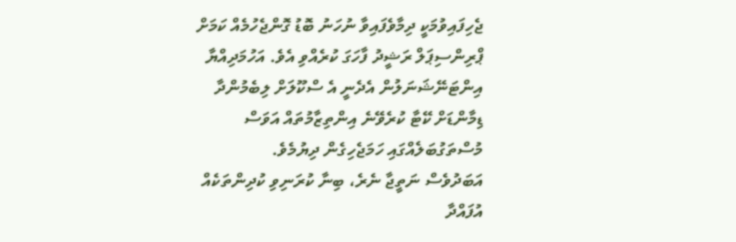ޖެހިފައިވުމަކީ ދިމާވެފައިވާ ނުހަނު ބޮޑު ގޮންޖެހުމެއް ކަމަށް ޕްރިންސިޕަލް ރަޝީދު ފާހަގަ ކުރެއްވި އެވެ. އަހުމަދިއްޔާ އިންޓަނޭޝަނަލުން އެދެނީ އެ ސްކޫލަށް ލިބެމުންދާ ޑިމާންޑަށް ކޭޓާ ކުރެވޭނެ އިންތިޒާމުތައް އަވަސް މުސްތަގުބަލެއްގައި ހަމަޖެހިގެން ދިޔުމެވެ.
އަބަދުވެސް ނަތީޖާ ނެރެ، ބިނާ ކުރަނިވި ކުދިންތަކެއް އުފައްދާ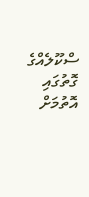ސްކޫލެއްގެ ގޮތުގައި އޮތުމަށް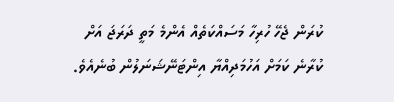ކުރަން ޖެހޭ ހުރިހާ މަސައްކަތެއް އެންމެ މަތީ ދަރަޖަ އަށް ކުރާނެ ކަމަށް އަހުމަދިއްޔާ އިންޓަނޭޝަނަލުން ބުނެއެވެ.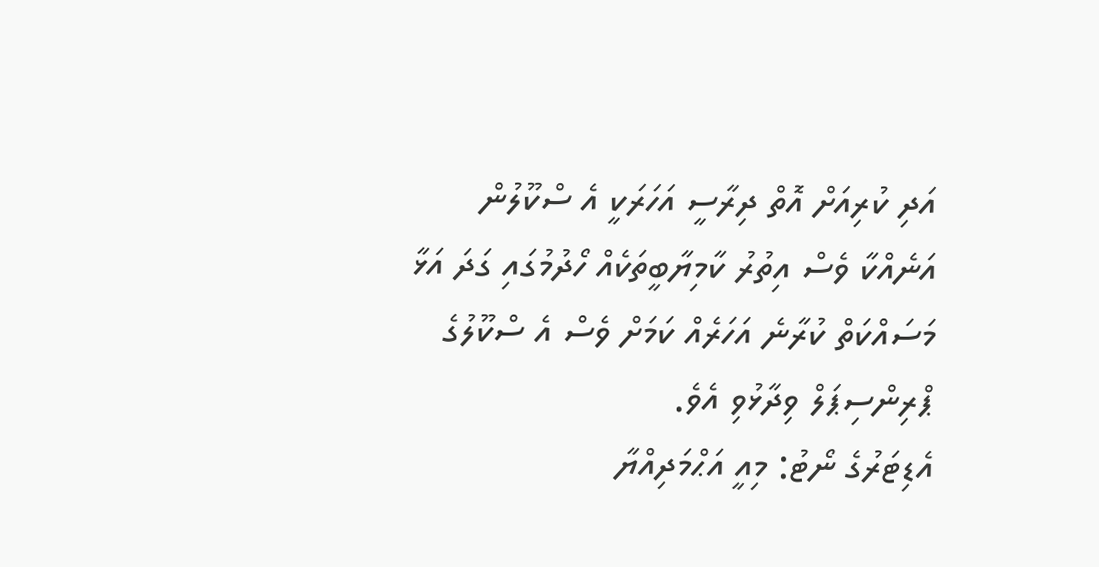އަދި ކުރިއަށް އޮތް ދިރާސީ އަހަރަކީ އެ ސްކޫލުން އަނެއްކާ ވެސް އިތުރު ކާމިޔާބީތަކެއް ހޯދުމުގައި ގަދަ އަޅާ މަސައްކަތް ކުރާނެ އަހަރެއް ކަމަށް ވެސް އެ ސްކޫލުގެ ޕްރިންސިޕަލް ވިދާޅުވި އެވެ.
އެޑިޓަރުގެ ނޯޓު: މިއީ އަޙްމަދިއްޔާ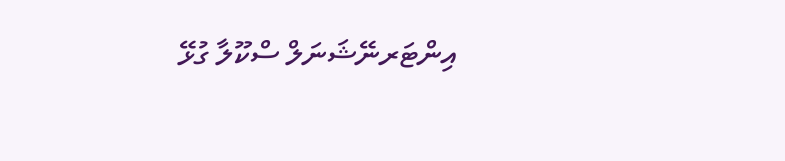އިންޓަރނޭޝަނަލް ސްކޫލާ ގުޅޭ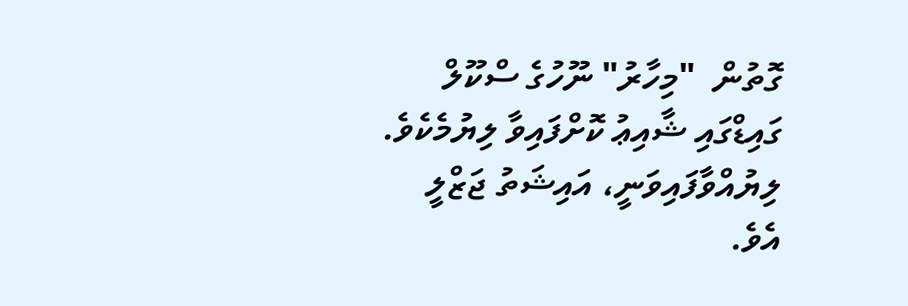ގޮތުން  "މިހާރު" ނޫހުގެ ސްކޫލް ގައިޑްގައި ޝާއިޢު ކޮށްފައިވާ ލިޔުމެކެވެ. ލިޔުއްވާފައިވަނީ، އައިޝަތު ޖަޒްލީ އެވެ.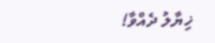ޚިޔާލު ދެއްވާ!